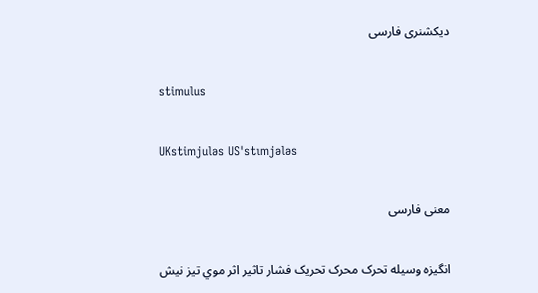دیکشنری فارسی

stimulus

UKstimjuləs US'stımjələs

معنی فارسی

انگيزه وسيله تحرک محرک تحريک فشار تاثير اثر موي تيز نيش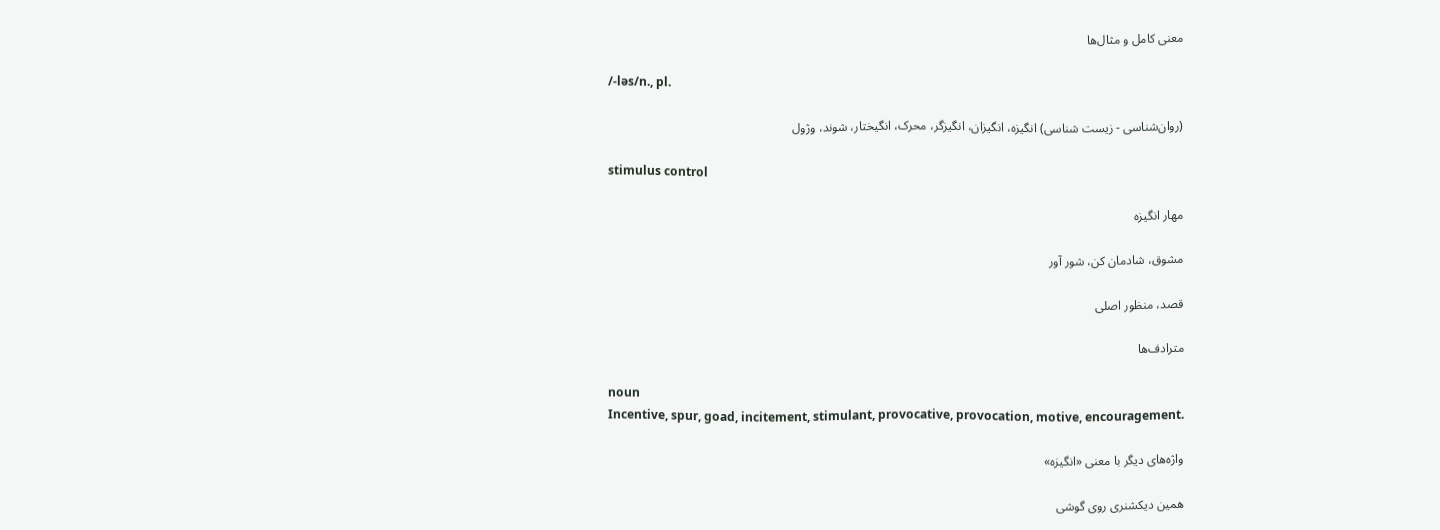معنی کامل و مثال‌ها

/-lǝs/n., pl.

(روان‌شناسی - زیست شناسی) انگیزه، انگیزان، انگیزگر، محرک، انگیختار، شوند، وژول

stimulus control

مهار انگیزه

مشوق، شادمان کن، شور آور

قصد، منظور اصلی

مترادف‌ها

noun
Incentive, spur, goad, incitement, stimulant, provocative, provocation, motive, encouragement.

واژه‌های دیگر با معنی «انگيزه»

همین دیکشنری روی گوشی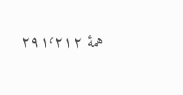همهٔ ۲۹۱٬۲۱۲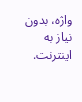واژه، بدون نیاز به اینترنت.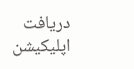دریافت اپلیکیشن